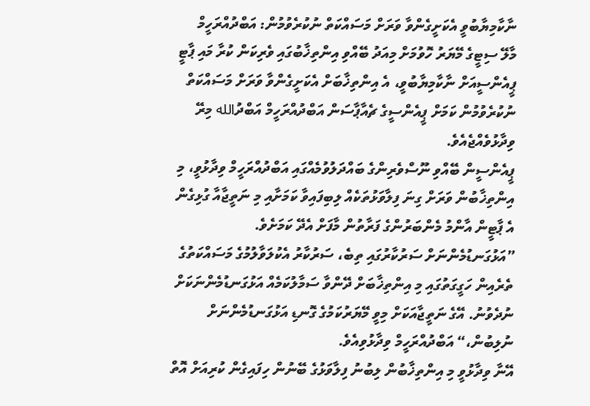ނާކާމިޔާބުވީ އެކަށީގެންވާ ވަރަށް މަސައްކަތް ނުކުރެވުމުން: އަބްދުއްރަހީމް
މާލޭ ސިޓީގެ މޭޔަރު ހޮވުމަށް މިއަދު ބޭއްވި އިންތިޚާބުގައި ވެރިކަން ކުރާ މައި ޕާޓީ ޕީއެންސީއަށް ނާކާމިޔާބުވީ، އެ އިންތިޚާބަށް އެކަށީގެންވާ ވަރަށް މަސައްކަތް ނުކުރެވުމުން ކަމަށް ޕީއެންސީގެ ޗެއާޕާސަން އަބްދުއްރަހީމް އަބްދުالله މިރޭ ވިދާޅުވެއްޖެއެވެ.
ޕީއެންސީން ބޭއްވި ނޫސްވެރިންގެ ބައްދަލުވުމެއްގައި އަބްދުއްރަހީމް ވިދާޅުވީ، މި އިންތިޚާބުން ވަރަށް ގިނަ ފިލާވަޅުތަކެއް ލިބިފައިވާ ކަމަށާއި މި ނަތީޖާއާ ގުޅިގެން އެ ޕާޓީން އާންމު މެންބަރުންގެ ފަރާތުން މާފަށް އެދޭ ކަމަށެވެ.
”އަޅުގަނޑުމެންނަށް ސަރުކާރުގައި ތިބެ، ސަރުކާރު އެކުލަވާލުމުގެ މަސައްކަތުގެ ތެރެއިން ހަގީގަތުގައި މި އިންތިޚާބަށް ދޭންވާ ސަމާލުކަމެއް އަޅުގަނޑުމެންނަކަށް ނުދެވުނު. އޭގެ ނަތީޖާއަކަށް މިވީ މޭޔަރުކަމުގެ ގޮނޑި އަޅުގަނޑުމެންނަށް ނުލިބުން،“ އަބްދުއްރަހީމް ވިދާޅުވިއެވެ.
އޭނާ ވިދާޅުވީ މި އިންތިޚާބުން ލިބުނު ފިލާވަޅުގެ ބޭނުން ހިފައިގެން ކުރިއަށް އޮތް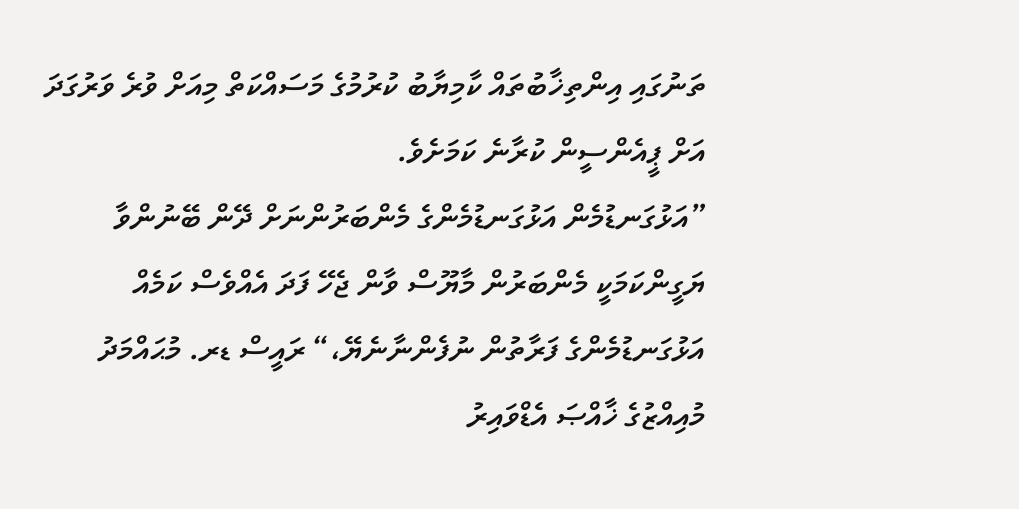ތަނުގައި އިންތިޚާބުތައް ކާމިޔާބު ކުރުމުގެ މަސައްކަތް މިއަށް ވުރެ ވަރުގަދަ އަށް ޕީއެންސީން ކުރާނެ ކަމަށެވެ.
”އަޅުގަނޑުމެން އަޅުގަނޑުމެންގެ މެންބަރުންނަށް ދޭން ބޭނުންވާ ޔަގީންކަމަކީ މެންބަރުން މާޔޫސް ވާން ޖެހޭ ފަދަ އެއްވެސް ކަމެއް އަޅުގަނޑުމެންގެ ފަރާތުން ނުފެންނާނެޔޭ،“ ރައީސް ޑރ. މުޙައްމަދު މުއިއްޒުގެ ޚާއްޞަ އެޑްވައިރު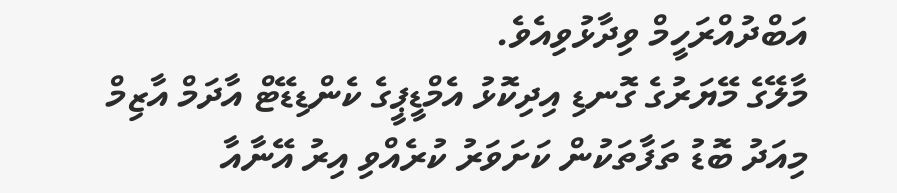އަބްދުއްރަހީމް ވިދާޅުވިއެވެ.
މާލޭގެ މޭޔަރުގެ ގޮނޑި އިދިކޮޅު އެމްޑީޕީގެ ކެންޑިޑޭޓް އާދަމް އާޒިމް މިއަދު ބޮޑު ތަފާތަކުން ކަށަވަރު ކުރެއްވި އިރު އޭނާއާ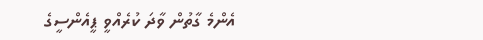އެންމެ ގާތުން ވާދަ ކުރެއްވީ ޕީއެންސީގެ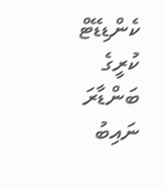ކެންޑިޑޭޓް ކުރީގެ ބަންޑާރަ ނައިބު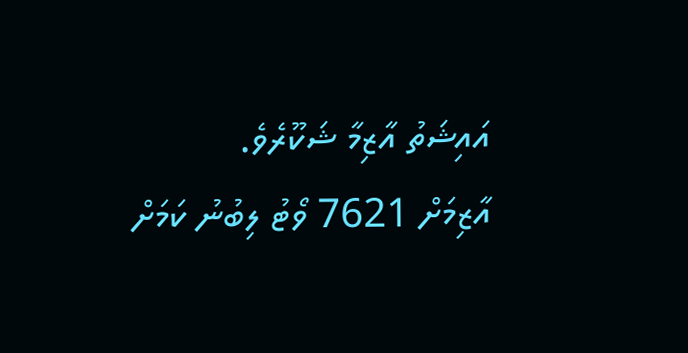އައިޝަތު އާޒިމާ ޝަކޫރެވެ.
އާޒިމަށް 7621 ވޯޓު ލިބުނު ކަމަށް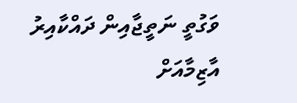ވަގުތީ ނަތީޖާއިން ދައްކާއިރު އާޒިމާއަށް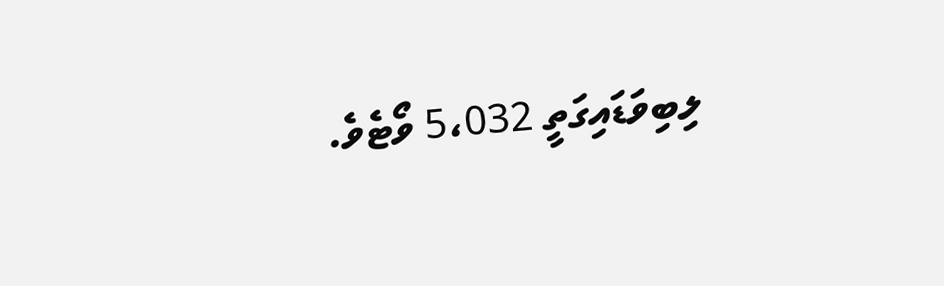ލިބިވަޑައިގަތީ 5،032 ވޯޓެވެ.